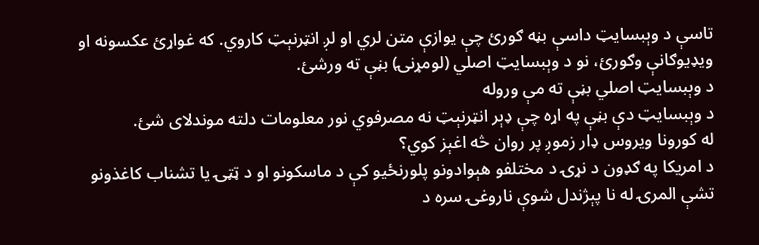تاسې د وېبسایټ داسې بڼه ګورئ چې یوازې متن لري او لږ انټرنېټ کاروي. که غواړئ عکسونه او ویډیوګانې وګورئ، نو د وېبسایټ اصلي (لومړنۍ) بڼې ته ورشئ.
د وېبسایټ اصلي بڼې ته مې وروله
د وېبسایټ دې بڼې په اړه چې ډېر انټرنېټ نه مصرفوي نور معلومات دلته موندلای شئ.
له کورونا ویروس ډار زموږ پر روان څه اغېز کوي؟
د امریکا په ګډون د نړۍ د مختلفو هېوادونو پلورنځیو کې د ماسکونو او د ټټۍ یا تشناب کاغذونو تشې المرۍ له نا پېژندل شوې ناروغۍ سره د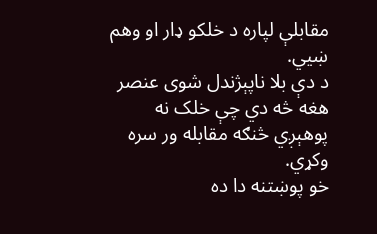مقابلې لپاره د خلکو ډار او وهم ښيي.
د دې بلا ناپېژندل شوی عنصر هغه څه دي چې خلک نه پوهېږي څنګه مقابله ور سره وکړي.
خو پوښتنه دا ده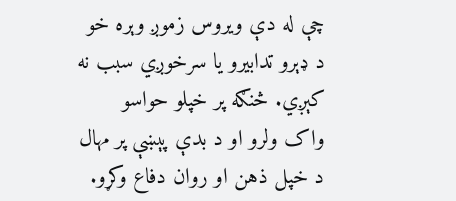چې له دې ویروس زموږ وېره خو د ډېرو تدابیرو یا سرخوږي سبب نه کېږي. څنګه پر خپلو حواسو واک ولرو او د بدې پېښې پر مهال د خپل ذهن او روان دفاع وکړو.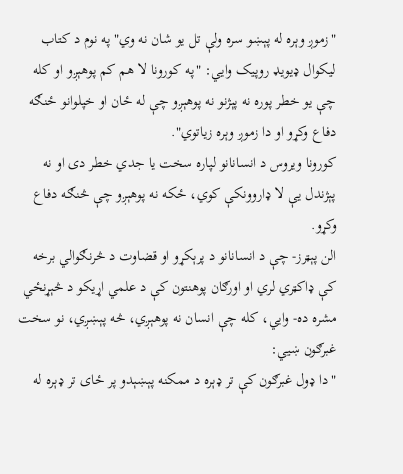"زموږ وېره له پېښو سره ولې تل یو شان نه وي" په نوم د کتاب لیکوال ډیویډ روپیک وايي: "په کورونا لا هم کم پوهېږو او کله چې یو خطر پوره نه پېژنو نه پوهېږو چې له ځان او خپلوانو ځنګه دفاع وکړو او دا زموږ وېره زیاتوي".
کورونا ویروس د انسانانو لپاره سخت یا جدي خطر دی او نه پېژندل یې لا ډاروونکې کوي، ځکه نه پوهېږو چې څنګه دفاع وکړو.
الن پېټرز- چې د انسانانو د پرېکړو او قضاوت د څرنګوالي برخه کې ډاکټري لري او اورګان پوهنتون کې د علمي اړیکو د څېړنځي مشره ده- وايي، کله چې انسان نه پوهېږي، څه پېښږي، نو سخت غبرګون ښيي:
"دا ډول غبرګون کې تر ډېره د ممکنه پېښېدو پر ځای تر ډېره له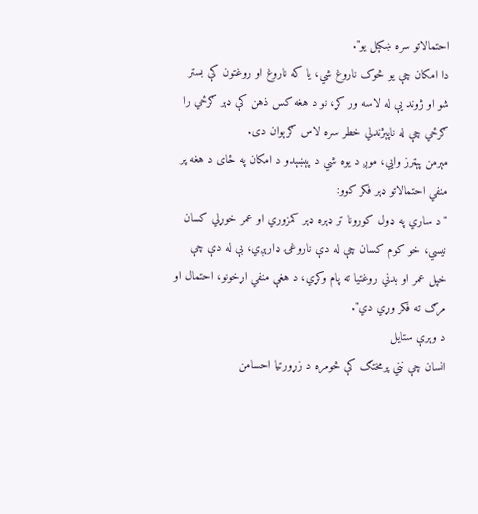احتمالاتو سره ښکېل یو".
دا امکان چې یو څوک ناروغ شي، یا که ناروغ او روغتون کې بستر شو او ژوند یې له لاسه ور کړ، نو د هغه کس ذهن کې ډېر ګرځي را ګرځي چې له ناپېژندلي خطر سره لاس ګرېوان دی.
مېرمن پېټرز وايي، موږ د یوه شي د پېښېدو د امکان په ځای د هغه پر منفي احتمالاتو ډېر فکر کوو:
"د ساري په ډول کورونا تر ډېره ډېر کمزوري او عمر خوړلي کسان نیسي، خو کوم کسان چې له دې ناروغۍ ډارېږي، بې له دې چې خپل عمر او بدني روغتیا ته پام وکړي، د هغې منفي اړخونو، احتمال او مرګ ته فکر وړي دي".
د وېرې ستایل
انسان چې نني پرمختګ کې څومره د زړورتیا احسامن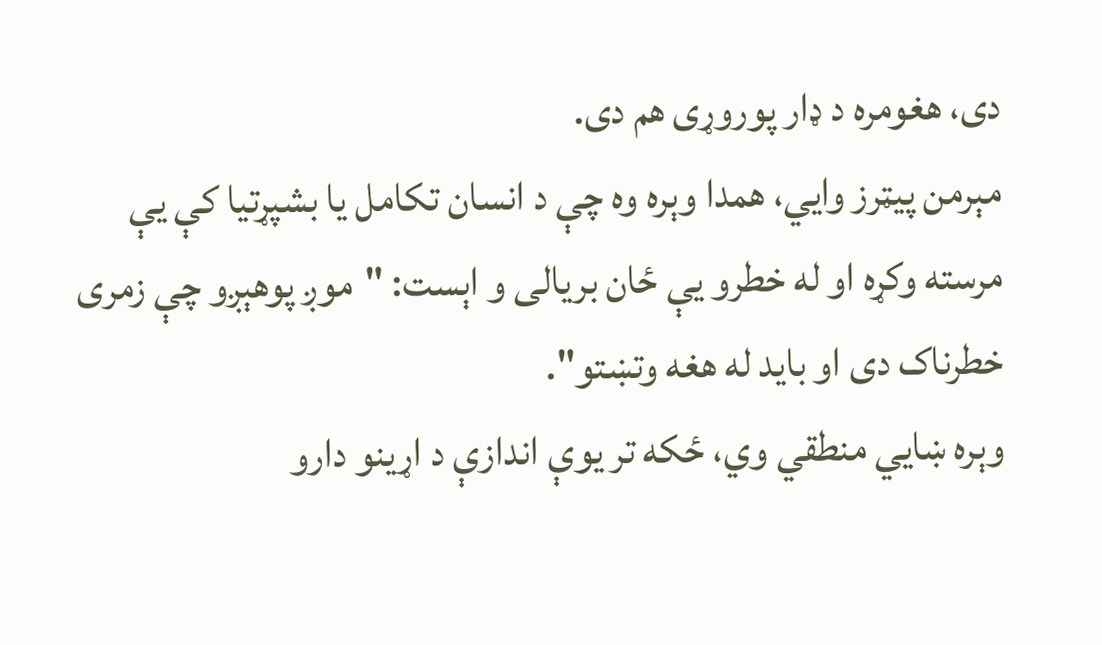دی، هغومره د ډار پوروړی هم دی.
مېرمن پیټرز وايي، همدا وېره وه چې د انسان تکامل یا بشپړتیا کې یې مرسته وکړه او له خطرو یې ځان بریالی و اېست: "موږ پوهېږو چې زمری خطرناک دی او باید له هغه وتښتو".
وېره ښايي منطقي وي، ځکه تر یوې اندازې د اړینو دارو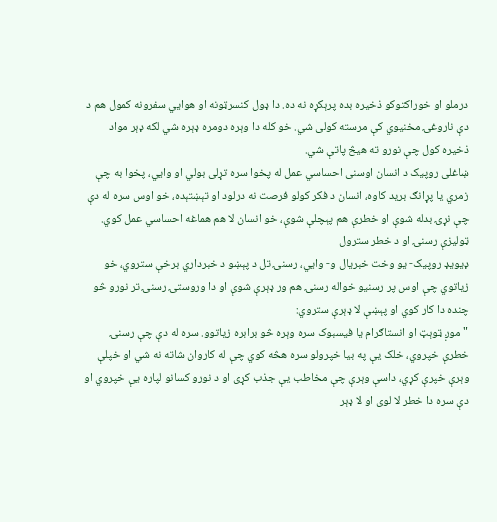درملو او خوراکتوکو ذخیره بده پرېکړه نه ده. دا ډول کنسرټونه او هوايي سفرونه کمول هم د دې ناروغۍ مخنیوي کې مرسته کولی شي. خو کله دا وېره دومره ډېره شي لکه ډېر مواد ذخیره کول چې نورو ته هیڅ پاتې شي.
ښاغلی روپیک د انسان اوسنی احساسي عمل له پخوا سره تړلی بولي او وايي، پخوا به چې زمري یا پړانګ برید کاوه، انسان د فکر کولو فرصت نه درلود او تېښتېده، خو اوس سره له دې چې نړۍ بدله شوې او خطرې هم پېچلې شوې، خو انسان لا هم هماغه احساسي عمل کوي.
ټولیزې رسنۍ او د خطر سترول
ډیویډ روپیک- یو وخت خبریال و- وايي، رسنۍ تل د پېښو د خبرداري برخې ستروي، خو زیاتوي چې اوس پر رسنیو خواله رسنۍ هم ور ډېرې شوې او دا وروستۍ رسنۍ تر نورو څو چنده دا کار کوي او پېښې لا ډېرې ستروي:
"موږ ټوېټ او انستاګرام یا فیسبوک سره وېره څو برابره زیاتوو. سره له دې چې رسنۍ خطرې خپروي، خلک یې په بیا خپرولو سره هڅه کوي چې له کاروان شاته نه شي او خپلې وېرې خپرې کړي، داسې وېرې چې مخاطب یې جذب کړی او د نورو کسانو لپاره یې خپروي او دې سره دا خطر لا لوی او لا ډېر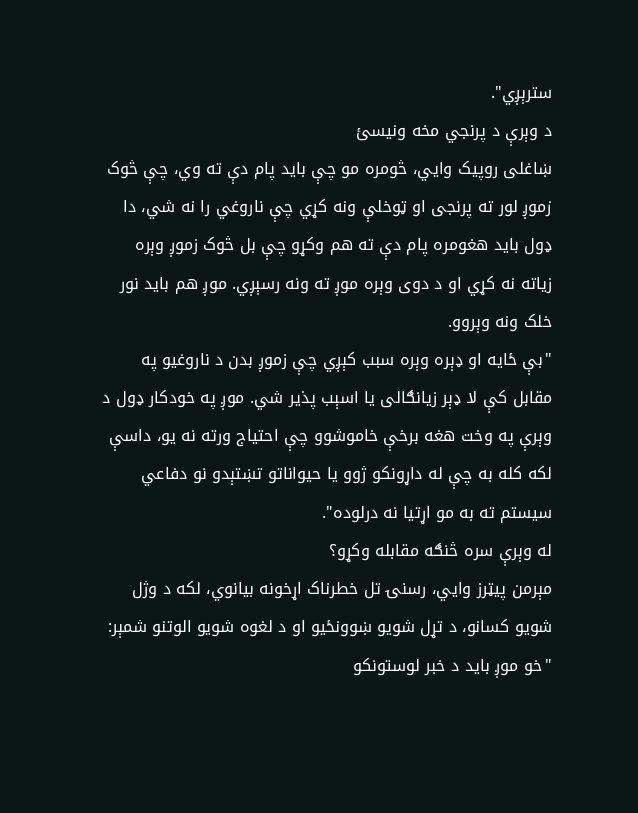سترېږي".
د وېرې د پرنجي مخه ونیسئ
ښاغلی روپیک وايي، څومره مو چې باید پام دې ته وي، چې څوک زموږ لور ته پرنجی او ټوخلې ونه کړي چې ناروغي را نه شي، دا ډول باید هغومره پام دې ته هم وکړو چې بل څوک زموږ وېره زیاته نه کړي او د دوی وېره موږ ته ونه رسېږي. موږ هم باید نور خلک ونه وېروو.
"بې ځایه او ډېره وېره سبب کېږي چې زموږ بدن د ناروغیو په مقابل کې لا ډېر زیانګالی یا اسېب پذیر شي. موږ په خودکار ډول د وېرې په وخت هغه برخې خاموشوو چې احتیاج ورته نه یو، داسې لکه کله به چې له داړونکو ژوو یا حیواناتو تښتېدو نو دفاعي سیستم ته به مو اړتیا نه درلوده".
له وېرې سره څنګه مقابله وکړو؟
مېرمن پیټرز وايي، رسنۍ تل خطرناک اړخونه بیانوي، لکه د وژل شویو کسانو، د تړل شویو ښوونځیو او د لغوه شویو الوتنو شمېر:
"خو موږ باید د خبر لوستونکو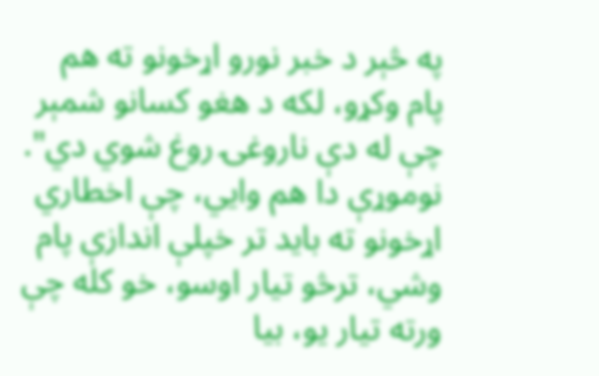په څېر د خبر نورو اړخونو ته هم پام وکړو، لکه د هغو کسانو شمېر چې له دې ناروغۍ روغ شوي دي".
نوموړې دا هم وايي، چې اخطاري اړخونو ته باید تر خپلې اندازې پام وشي، ترڅو تیار اوسو، خو کله چې ورته تیار یو، بیا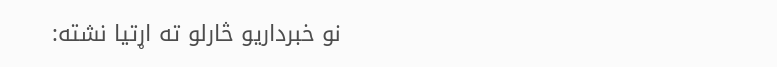نو خبرداریو څارلو ته اړتیا نشته: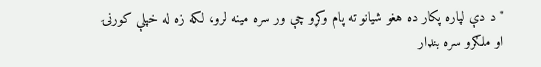"د دې لپاره پکار ده هغو شیانو ته پام وکړو چې ور سره مینه لرو، لکه زه له خپلې کورنۍ او ملګرو سره بنډار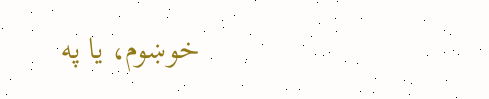خوښوم، یا په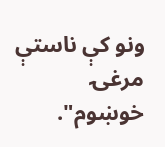ونو کې ناستې مرغۍ خوښوم".